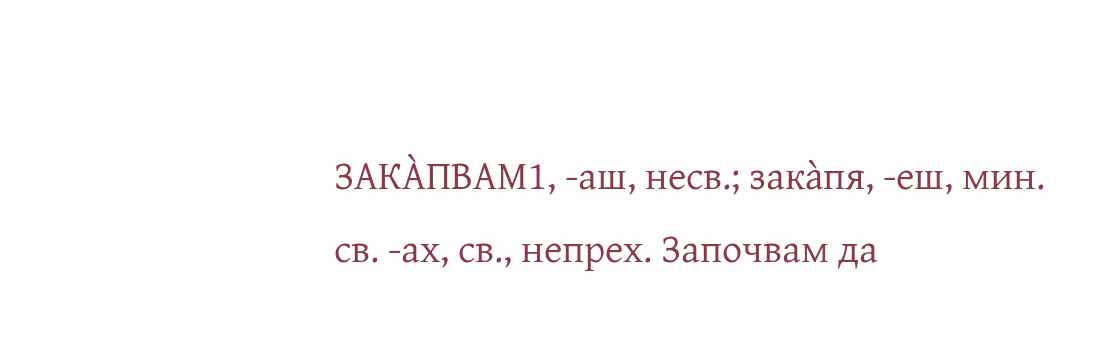ЗАКА̀ПВАМ1, -аш, несв.; закàпя, -еш, мин. св. -ах, св., непрех. Започвам да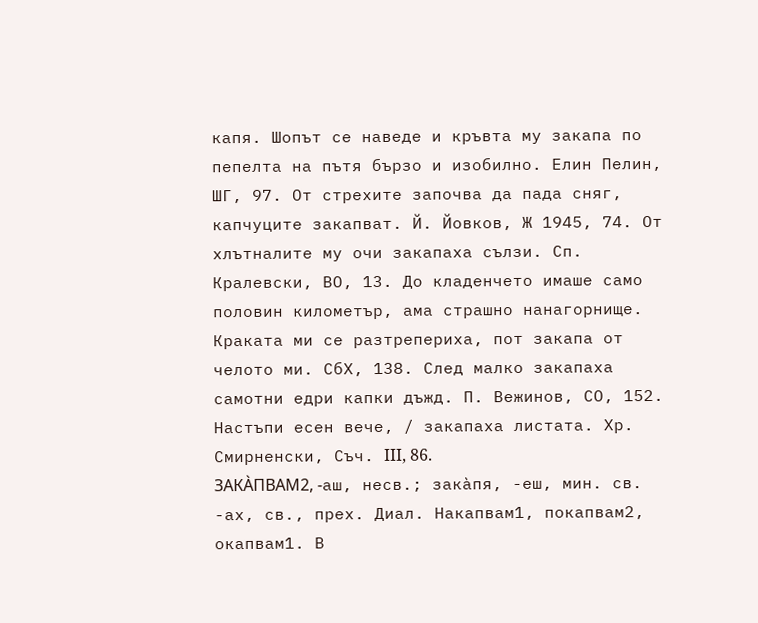капя. Шопът се наведе и кръвта му закапа по пепелта на пътя бързо и изобилно. Елин Пелин, ШГ, 97. От стрехите започва да пада сняг, капчуците закапват. Й. Йовков, Ж 1945, 74. От хлътналите му очи закапаха сълзи. Сп. Кралевски, ВО, 13. До кладенчето имаше само половин километър, ама страшно нанагорнище. Краката ми се разтрепериха, пот закапа от челото ми. СбХ, 138. След малко закапаха самотни едри капки дъжд. П. Вежинов, СО, 152. Настъпи есен вече, / закапаха листата. Хр. Смирненски, Съч. III, 86.
ЗАКА̀ПВАМ2, -аш, несв.; закàпя, -еш, мин. св. -ах, св., прех. Диал. Накапвам1, покапвам2, окапвам1. В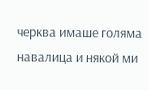черква имаше голяма навалица и някой ми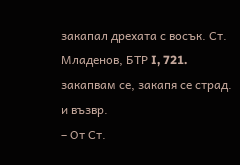закапал дрехата с восък. Ст. Младенов, БТР I, 721. закапвам се, закапя се страд. и възвр.
– От Ст.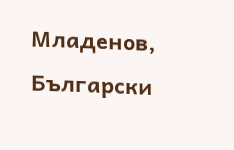Младенов, Български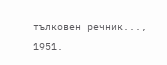тълковен речник..., 1951.